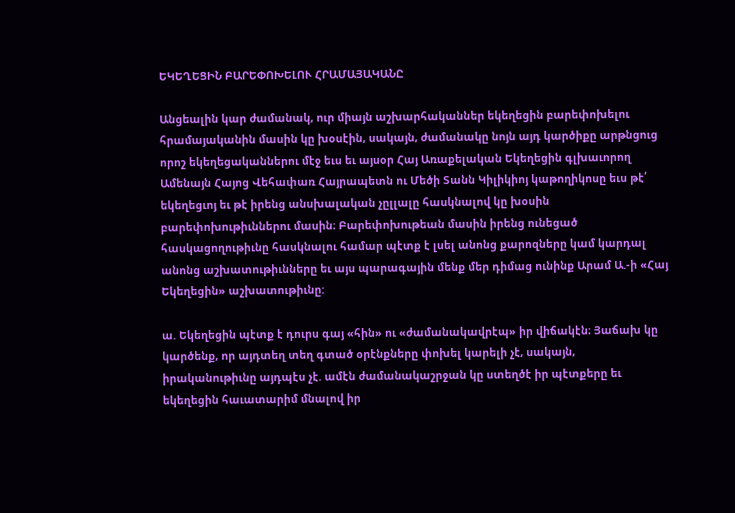ԵԿԵՂԵՑԻՆ ԲԱՐԵՓՈԽԵԼՈՒ ՀՐԱՄԱՅԱԿԱՆԸ

Անցեալին կար ժամանակ, ուր միայն աշխարհականներ եկեղեցին բարեփոխելու հրամայականին մասին կը խօսէին, սակայն, ժամանակը նոյն այդ կարծիքը արթնցուց որոշ եկեղեցականներու մէջ եւս եւ այսօր Հայ Առաքելական Եկեղեցին գլխաւորող Ամենայն Հայոց Վեհափառ Հայրապետն ու Մեծի Տանն Կիլիկիոյ կաթողիկոսը եւս թէ՛ եկեղեցւոյ եւ թէ իրենց անսխալական չըլլալը հասկնալով կը խօսին բարեփոխութիւններու մասին։ Բարեփոխութեան մասին իրենց ունեցած հասկացողութիւնը հասկնալու համար պէտք է լսել անոնց քարոզները կամ կարդալ անոնց աշխատութիւնները եւ այս պարագային մենք մեր դիմաց ունինք Արամ Ա.-ի «Հայ Եկեղեցին» աշխատութիւնը:

ա. Եկեղեցին պէտք է դուրս գայ «հին» ու «ժամանակավրէպ» իր վիճակէն։ Յաճախ կը կարծենք, որ այդտեղ տեղ գտած օրէնքները փոխել կարելի չէ, սակայն, իրականութիւնը այդպէս չէ. ամէն ժամանակաշրջան կը ստեղծէ իր պէտքերը եւ եկեղեցին հաւատարիմ մնալով իր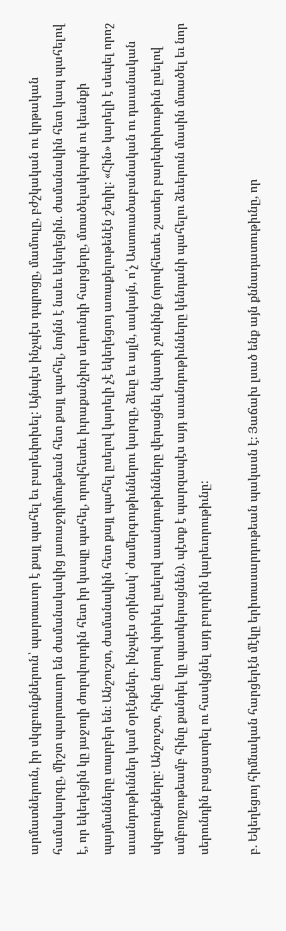արմատներուն, իր սկզբունքներուն՝ պարտաւոր է քայլ պահել եւ բարեփոխել: Այնպէս ինչպէս դպրոցը, մամուլը, բժշկական ու կրթական համակարգը, միշտ պարտաւոր են ժամանակակից յառաջդիմութեան հետ քայլ պահել, նոյնն է նաեւ եկեղեցին. ժամանակին հետ կապ պահելով է, որ եկեղեցին կը յաջողի ժողովուրդին հետ իր կապը պահել, որովհետեւ իւրաքանչիւր սերունդի հարցերը, մտածելակերպն ու կեանքի պայմանները տարբեր են։ Անշուշտ, ժամանակին հետ քայլ պահել ըսելով կարելի չէ եկեղեցւոյ առաքելութենէն շեղիլ։ «Հին» կարելի է սեպել որոշ աւանդութիւններ կամ օրէնքներ. ինչպէս օրինակ՝ ժամերգութիւններու կարգը, ձեւը եւ այլն, սակայն, ո՛չ Աստուածաբանական ու դաւանական սկզբունքները: Անշուշտ, հինը նորով փոխել ըսելով աւանդութիւնները վերացնել նկատի չունինք (որովհետեւ շատեր բարեփոխութիւն ըսելով ամբողջութեամբ հինը քանդել կը պատկերացնեն). պէտք է պարզապէս այդ աւանդութիւնները կենդանի պահելու ձեւերուն մասին մտածել եւ նոր սերունդին բացատրել ու հասկցնել այդ բոլորին կարեւորութիւնը:

բ. Եկեղեցւոյ հիմնական հարցերէն մէկը երիտասարդութեան պակասն է։ Յաճախ լսած ենք այն քննադատութիւնը, որ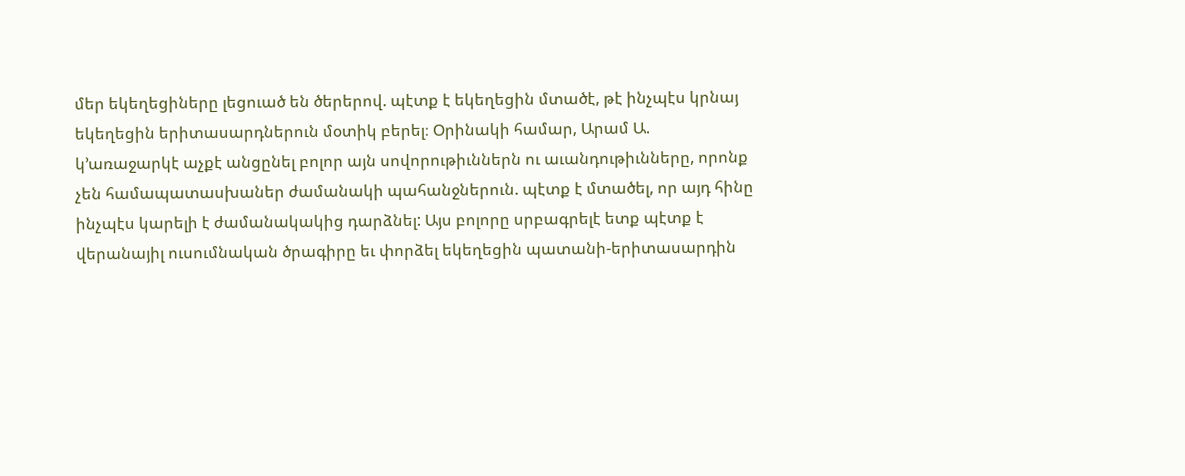մեր եկեղեցիները լեցուած են ծերերով. պէտք է եկեղեցին մտածէ, թէ ինչպէս կրնայ եկեղեցին երիտասարդներուն մօտիկ բերել։ Օրինակի համար, Արամ Ա. կ՚առաջարկէ աչքէ անցընել բոլոր այն սովորութիւններն ու աւանդութիւնները, որոնք չեն համապատասխաներ ժամանակի պահանջներուն. պէտք է մտածել, որ այդ հինը ինչպէս կարելի է ժամանակակից դարձնել: Այս բոլորը սրբագրելէ ետք պէտք է վերանայիլ ուսումնական ծրագիրը եւ փորձել եկեղեցին պատանի-երիտասարդին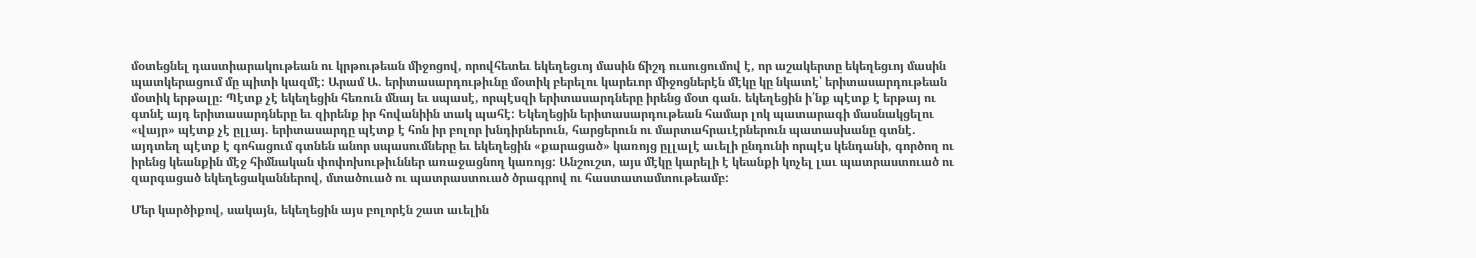մօտեցնել դաստիարակութեան ու կրթութեան միջոցով, որովհետեւ եկեղեցւոյ մասին ճիշդ ուսուցումով է, որ աշակերտը եկեղեցւոյ մասին պատկերացում մը պիտի կազմէ: Արամ Ա. երիտասարդութիւնը մօտիկ բերելու կարեւոր միջոցներէն մէկը կը նկատէ՝ երիտասարդութեան մօտիկ երթալը։ Պէտք չէ եկեղեցին հեռուն մնայ եւ սպասէ, որպէսզի երիտասարդները իրենց մօտ գան. եկեղեցին ի՛նք պէտք է երթայ ու գտնէ այդ երիտասարդները եւ զիրենք իր հովանիին տակ պահէ: Եկեղեցին երիտասարդութեան համար լոկ պատարագի մասնակցելու «վայր» պէտք չէ ըլլայ. երիտասարդը պէտք է հոն իր բոլոր խնդիրներուն, հարցերուն ու մարտահրաւէրներուն պատասխանը գտնէ. այդտեղ պէտք է գոհացում գտնեն անոր սպասումները եւ եկեղեցին «քարացած» կառոյց ըլլալէ աւելի ընդունի որպէս կենդանի, գործող ու իրենց կեանքին մէջ հիմնական փոփոխութիւններ առաջացնող կառոյց: Անշուշտ, այս մէկը կարելի է կեանքի կոչել լաւ պատրաստուած ու զարգացած եկեղեցականներով, մտածուած ու պատրաստուած ծրագրով ու հաստատամտութեամբ:

Մեր կարծիքով, սակայն, եկեղեցին այս բոլորէն շատ աւելին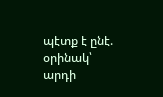պէտք է ընէ. օրինակ՝ արդի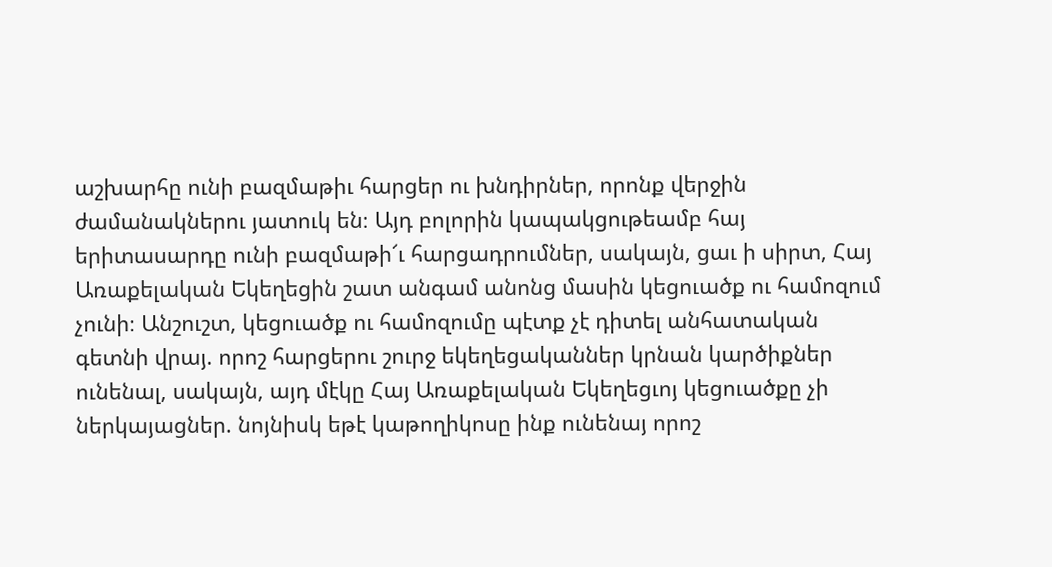աշխարհը ունի բազմաթիւ հարցեր ու խնդիրներ, որոնք վերջին ժամանակներու յատուկ են։ Այդ բոլորին կապակցութեամբ հայ երիտասարդը ունի բազմաթի՜ւ հարցադրումներ, սակայն, ցաւ ի սիրտ, Հայ Առաքելական Եկեղեցին շատ անգամ անոնց մասին կեցուածք ու համոզում չունի։ Անշուշտ, կեցուածք ու համոզումը պէտք չէ դիտել անհատական գետնի վրայ. որոշ հարցերու շուրջ եկեղեցականներ կրնան կարծիքներ ունենալ, սակայն, այդ մէկը Հայ Առաքելական Եկեղեցւոյ կեցուածքը չի ներկայացներ. նոյնիսկ եթէ կաթողիկոսը ինք ունենայ որոշ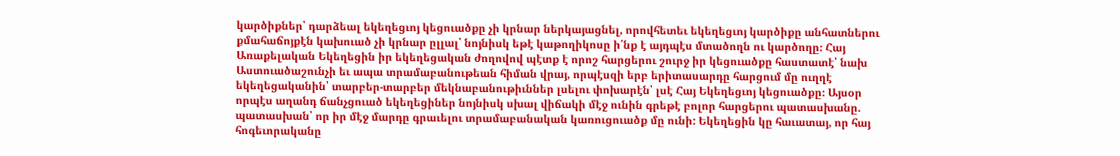կարծիքներ՝ դարձեալ եկեղեցւոյ կեցուածքը չի կրնար ներկայացնել, որովհետեւ եկեղեցւոյ կարծիքը անհատներու քմահաճոյքէն կախուած չի կրնար ըլլալ՝ նոյնիսկ եթէ կաթողիկոսը ի՛նք է այդպէս մտածողն ու կարծողը։ Հայ Առաքելական Եկեղեցին իր եկեղեցական ժողովով պէտք է որոշ հարցերու շուրջ իր կեցուածքը հաստատէ՝ նախ Աստուածաշունչի եւ ապա տրամաբանութեան հիման վրայ, որպէսզի երբ երիտասարդը հարցում մը ուղղէ եկեղեցականին՝ տարբեր-տարբեր մեկնաբանութիւններ լսելու փոխարէն՝ լսէ Հայ Եկեղեցւոյ կեցուածքը։ Այսօր որպէս աղանդ ճանչցուած եկեղեցիներ նոյնիսկ սխալ վիճակի մէջ ունին գրեթէ բոլոր հարցերու պատասխանը. պատասխան՝ որ իր մէջ մարդը գրաւելու տրամաբանական կառուցուածք մը ունի: Եկեղեցին կը հաւատայ, որ հայ հոգեւորականը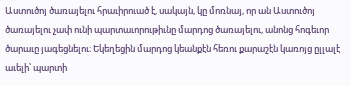Աստուծոյ ծառայելու հրաւիրուած է, սակայն, կը մոռնայ, որ ան Աստուծոյ ծառայելու չափ ունի պարտաւորութիւնը մարդոց ծառայելու, անոնց հոգեւոր ծարաւը յագեցնելու։ Եկեղեցին մարդոց կեանքէն հեռու քարաշէն կառոյց ըլլալէ աւելի՝ պարտի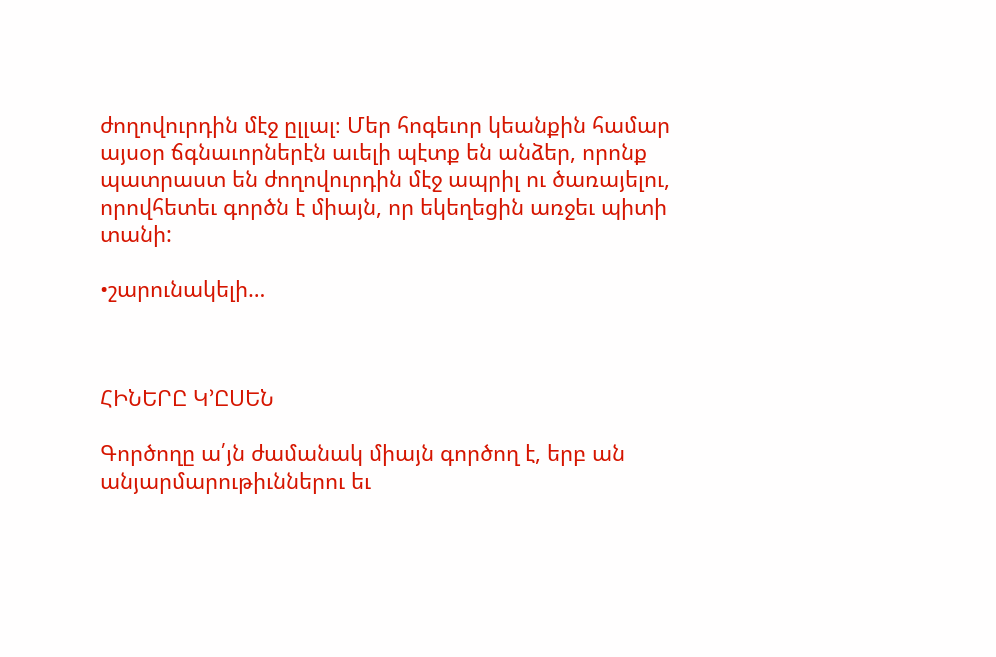ժողովուրդին մէջ ըլլալ։ Մեր հոգեւոր կեանքին համար այսօր ճգնաւորներէն աւելի պէտք են անձեր, որոնք պատրաստ են ժողովուրդին մէջ ապրիլ ու ծառայելու, որովհետեւ գործն է միայն, որ եկեղեցին առջեւ պիտի տանի:

•շարունակելի…



ՀԻՆԵՐԸ Կ՚ԸՍԵՆ

Գործողը ա՛յն ժամանակ միայն գործող է, երբ ան անյարմարութիւններու եւ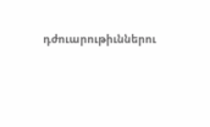դժուարութիւններու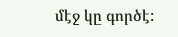մէջ կը գործէ: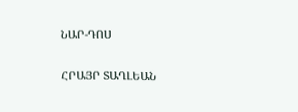ՆԱՐ-ԴՈՍ

ՀՐԱՅՐ ՏԱՂԼԵԱՆ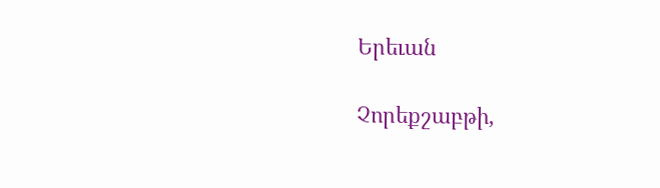Երեւան

Չորեքշաբթի,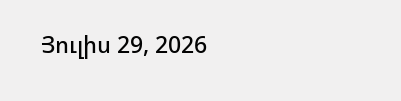Յուլիս 29, 2026